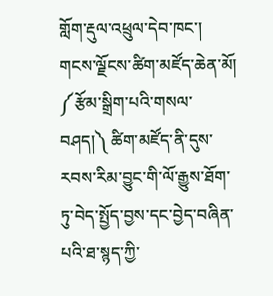གློག་རྡུལ་འཕྲུལ་དེབ་ཁང་།
གངས་ལྗོངས་ཚིག་མཛོད་ཆེན་མོ།
༼རྩོམ་སྒྲིག་པའི་གསལ་བཤད།༽ ཚིག་མཛོད་ནི་དུས་རབས་རིམ་བྱུང་གི་ལོ་རྒྱུས་ཐོག་ཏུ་བེད་སྤྱོད་བྱས་དང་བྱེད་བཞིན་པའི་ཐ་སྙད་ཀྱི་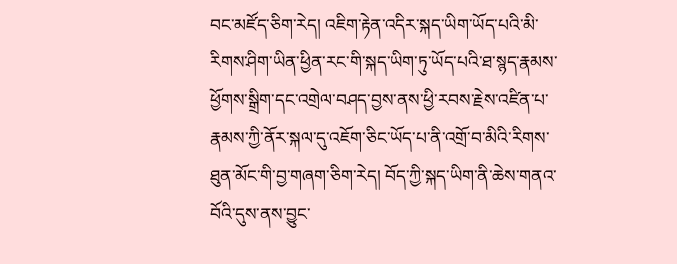བང་མཛོད་ཅིག་རེད། འཇིག་རྟེན་འདིར་སྐད་ཡིག་ཡོད་པའི་མི་རིགས་ཤིག་ཡིན་ཕྱིན་རང་གི་སྐད་ཡིག་ཏུ་ཡོད་པའི་ཐ་སྙད་རྣམས་ཕྱོགས་སྒྲིག་དང་འགྲེལ་བཤད་བྱས་ནས་ཕྱི་རབས་རྗེས་འཛིན་པ་རྣམས་ཀྱི་ནོར་སྐལ་དུ་འཇོག་ཅིང་ཡོད་པ་ནི་འགྲོ་བ་མིའི་རིགས་ཐུན་མོང་གི་བྱ་གཞག་ཅིག་རེད། བོད་ཀྱི་སྐད་ཡིག་ནི་ཆེས་གནའ་བོའི་དུས་ནས་བྱུང་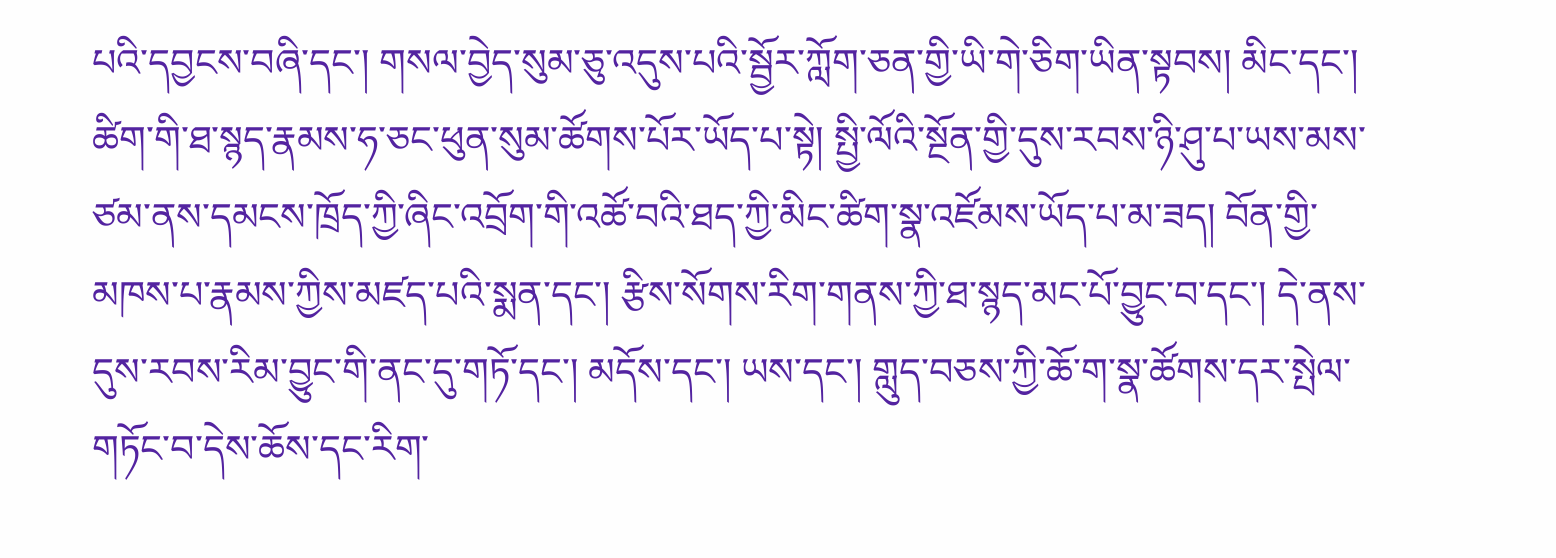པའི་དབྱངས་བཞི་དང་། གསལ་བྱེད་སུམ་ཅུ་འདུས་པའི་སྦྱོར་ཀློག་ཅན་གྱི་ཡི་གེ་ཅིག་ཡིན་སྟབས། མིང་དང་། ཚིག་གི་ཐ་སྙད་རྣམས་ཧ་ཅང་ཕུན་སུམ་ཚོགས་པོར་ཡོད་པ་སྟེ། སྤྱི་ལོའི་སྔོན་གྱི་དུས་རབས་ཉི་ཤུ་པ་ཡས་མས་ཙམ་ནས་དམངས་ཁྲོད་ཀྱི་ཞིང་འབྲོག་གི་འཚོ་བའི་ཐད་ཀྱི་མིང་ཚིག་སྣ་འཛོམས་ཡོད་པ་མ་ཟད། བོན་གྱི་མཁས་པ་རྣམས་ཀྱིས་མཛད་པའི་སྨན་དང་། རྩིས་སོགས་རིག་གནས་ཀྱི་ཐ་སྙད་མང་པོ་བྱུང་བ་དང་། དེ་ནས་དུས་རབས་རིམ་བྱུང་གི་ནང་དུ་གཏོ་དང་། མདོས་དང་། ཡས་དང་། གླུད་བཅས་ཀྱི་ཆོ་ག་སྣ་ཚོགས་དར་སྤེལ་གཏོང་བ་དེས་ཆོས་དང་རིག་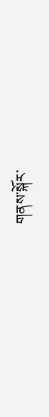གནས་སྐོར་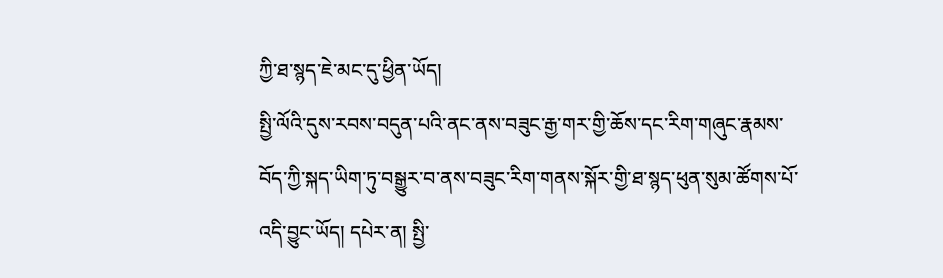ཀྱི་ཐ་སྙད་ཇེ་མང་དུ་ཕྱིན་ཡོད།
སྤྱི་ལོའི་དུས་རབས་བདུན་པའི་ནང་ནས་བཟུང་རྒྱ་གར་གྱི་ཆོས་དང་རིག་གཞུང་རྣམས་བོད་ཀྱི་སྐད་ཡིག་ཏུ་བསྒྱུར་བ་ནས་བཟུང་རིག་གནས་སྐོར་གྱི་ཐ་སྙད་ཕུན་སུམ་ཚོགས་པོ་འདི་བྱུང་ཡོད། དཔེར་ན། སྤྱི་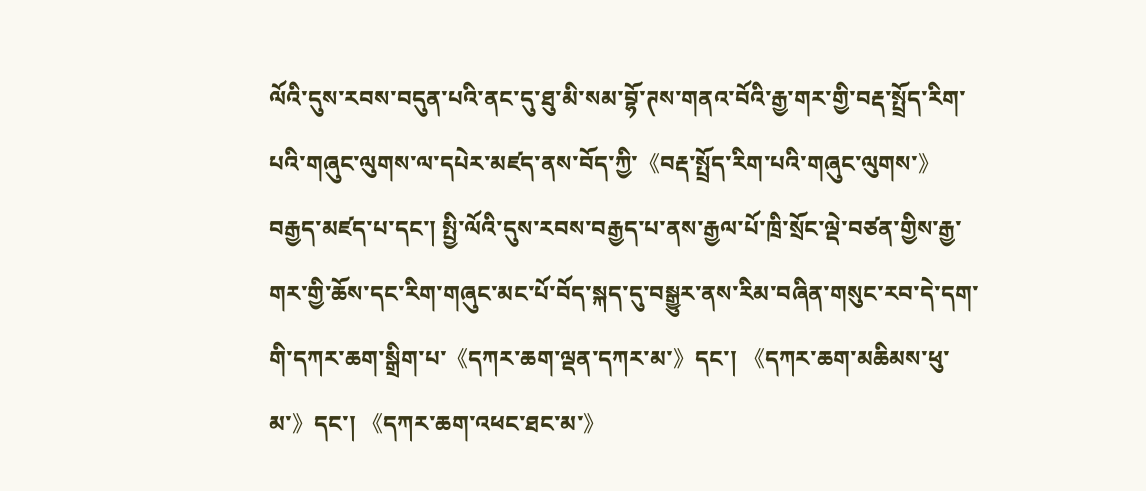ལོའི་དུས་རབས་བདུན་པའི་ནང་དུ་ཐུ་མི་སམ་བྷོ་ཊས་གནའ་བོའི་རྒྱ་གར་གྱི་བརྡ་སྤྲོད་རིག་པའི་གཞུང་ལུགས་ལ་དཔེར་མཛད་ནས་བོད་ཀྱི་《བརྡ་སྤྲོད་རིག་པའི་གཞུང་ལུགས་》བརྒྱད་མཛད་པ་དང་། སྤྱི་ལོའི་དུས་རབས་བརྒྱད་པ་ནས་རྒྱལ་པོ་ཁྲི་སྲོང་ལྡེ་བཙན་གྱིས་རྒྱ་གར་གྱི་ཆོས་དང་རིག་གཞུང་མང་པོ་བོད་སྐད་དུ་བསྒྱུར་ནས་རིམ་བཞིན་གསུང་རབ་དེ་དག་གི་དཀར་ཆག་སྒྲིག་པ་《དཀར་ཆག་ལྡན་དཀར་མ་》དང་། 《དཀར་ཆག་མཆིམས་ཕུ་མ་》དང་། 《དཀར་ཆག་འཕང་ཐང་མ་》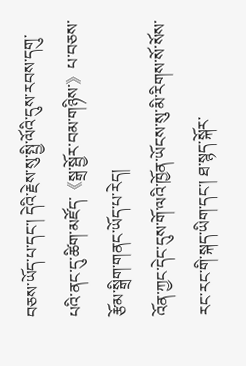བཅས་ཡོད་པ་དང་། དེའི་རྗེས་སུ་སྤྱི་ལོའི་དུས་རབས་དགུ་པའི་ནང་དུ་ཚིག་མཛོད་《སྒྲ་སྦྱོར་བམ་གཉིས་》པ་བཅས་རྩོམ་སྒྲིག་གནང་ཡོད་པ་རེད།
འོན་ཀྱང་དེང་དུས་གོ་ལའི་ཁྱོན་ཡོངས་སུ་མི་རིགས་སོ་སོས་རང་རང་གི་སྐད་ཡིག་དང་། ཐ་སྙད་སྐོར་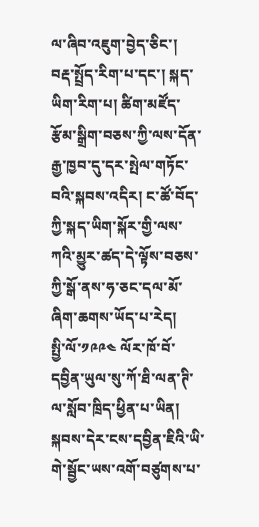ལ་ཞིབ་འཇུག་བྱེད་ཅིང་། བརྡ་སྤྲོད་རིག་པ་དང་། སྐད་ཡིག་རིག་པ། ཚིག་མཛོད་རྩོམ་སྒྲིག་བཅས་ཀྱི་ལས་དོན་རྒྱ་ཁྱབ་དུ་དར་སྤེལ་གཏོང་བའི་སྐབས་འདིར། ང་ཚོ་བོད་ཀྱི་སྐད་ཡིག་སྐོར་གྱི་ལས་ཀའི་མྱུར་ཚད་དེ་ལྟོས་བཅས་ཀྱི་སྒོ་ནས་ཧ་ཅང་དལ་མོ་ཞིག་ཆགས་ཡོད་པ་རེད།
སྤྱི་ལོ་༡༩༩༤ ལོར་ཁོ་བོ་དབྱིན་ཡུལ་སུ་ཀོ་ཐི་ལན་ཊི་ལ་སློབ་ཁྲིད་ཕྱིན་པ་ཡིན། སྐབས་དེར་ངས་དབྱིན་ཇིའི་ཡི་གེ་སྦྱོང་ཡས་འགོ་བཙུགས་པ་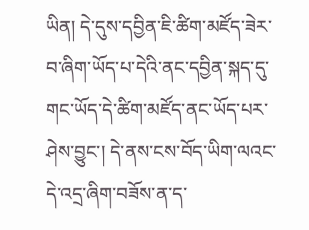ཡིན། དེ་དུས་དབྱིན་ཇི་ཚིག་མཛོད་ཟེར་བ་ཞིག་ཡོད་པ་དེའི་ནང་དབྱིན་སྐད་དུ་གང་ཡོད་དེ་ཚིག་མཛོད་ནང་ཡོད་པར་ཤེས་བྱུང་། དེ་ནས་ངས་བོད་ཡིག་ལའང་དེ་འདྲ་ཞིག་བཟོས་ན་ད་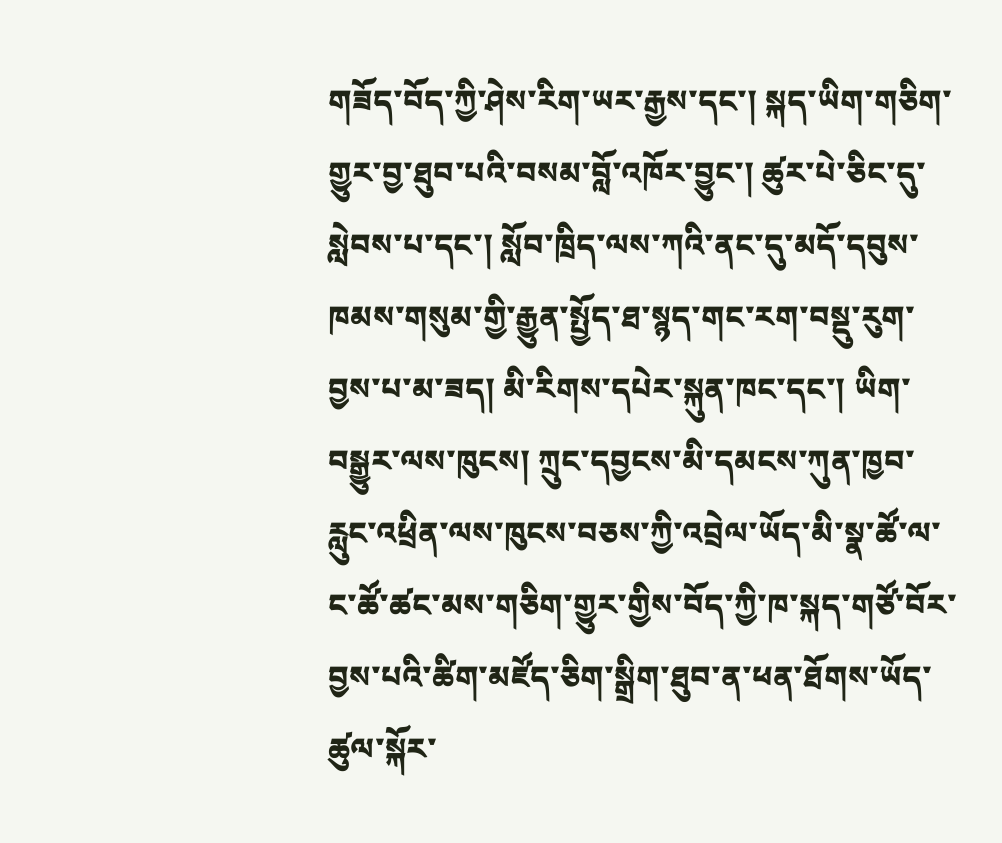གཟོད་བོད་ཀྱི་ཤེས་རིག་ཡར་རྒྱས་དང་། སྐད་ཡིག་གཅིག་གྱུར་བྱ་ཐུབ་པའི་བསམ་བློ་འཁོར་བྱུང་། ཚུར་པེ་ཅིང་དུ་སླེབས་པ་དང་། སློབ་ཁྲིད་ལས་ཀའི་ནང་དུ་མདོ་དབུས་ཁམས་གསུམ་གྱི་རྒྱུན་སྤྱོད་ཐ་སྙད་གང་རག་བསྡུ་རུག་བྱས་པ་མ་ཟད། མི་རིགས་དཔེར་སྐུན་ཁང་དང་། ཡིག་བསྒྱུར་ལས་ཁུངས། ཀྲུང་དབྱངས་མི་དམངས་ཀུན་ཁྱབ་རླུང་འཕྲིན་ལས་ཁུངས་བཅས་ཀྱི་འབྲེལ་ཡོད་མི་སྣ་ཚོ་ལ་ང་ཚོ་ཚང་མས་གཅིག་གྱུར་གྱིས་བོད་ཀྱི་ཁ་སྐད་གཙོ་བོར་བྱས་པའི་ཚིག་མཛོད་ཅིག་སྒྲིག་ཐུབ་ན་ཕན་ཐོགས་ཡོད་ཚུལ་སྐོར་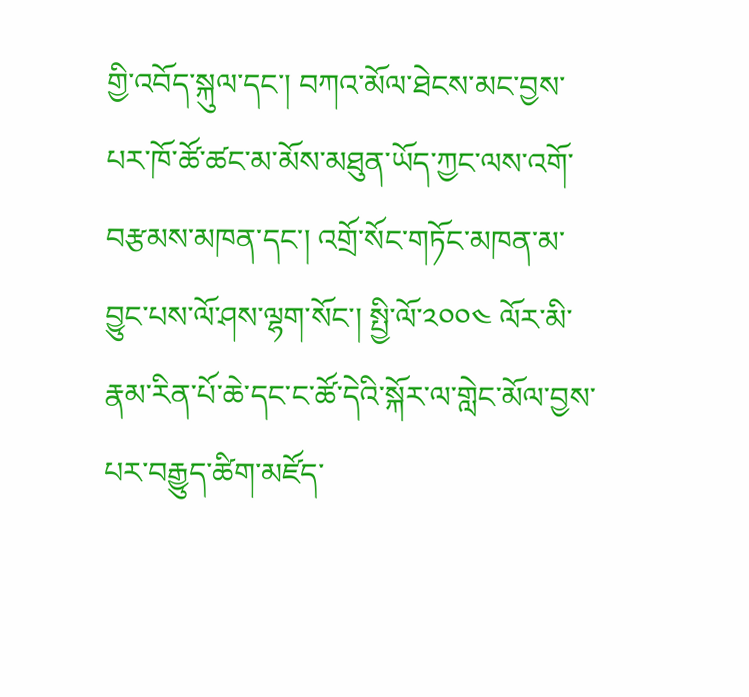གྱི་འབོད་སྐུལ་དང་། བཀའ་མོལ་ཐེངས་མང་བྱས་པར་ཁོ་ཚོ་ཚང་མ་མོས་མཐུན་ཡོད་ཀྱང་ལས་འགོ་བརྩམས་མཁན་དང་། འགྲོ་སོང་གཏོང་མཁན་མ་བྱུང་པས་ལོ་ཤས་ལྷག་སོང་། སྤྱི་ལོ་༢༠༠༤ ལོར་མི་རྣམ་རིན་པོ་ཆེ་དང་ང་ཚོ་དེའི་སྐོར་ལ་གླེང་མོལ་བྱས་པར་བརྒྱུད་ཚིག་མཛོད་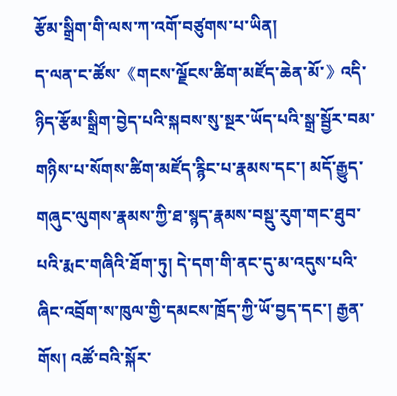རྩོམ་སྒྲིག་གི་ལས་ཀ་འགོ་བཙུགས་པ་ཡིན།
ད་ལན་ང་ཚོས་《གངས་ལྗོངས་ཚིག་མཛོད་ཆེན་མོ་》འདི་ཉིད་རྩོམ་སྒྲིག་བྱེད་པའི་སྐབས་སུ་སྔར་ཡོད་པའི་སྒྲ་སྦྱོར་བམ་གཉིས་པ་སོགས་ཚིག་མཛོད་རྙིང་པ་རྣམས་དང་། མདོ་རྒྱུད་གཞུང་ལུགས་རྣམས་ཀྱི་ཐ་སྙད་རྣམས་བསྡུ་རུག་གང་ཐུབ་པའི་རྨང་གཞིའི་ཐོག་ཏུ། དེ་དག་གི་ནང་དུ་མ་འདུས་པའི་ཞིང་འབྲོག་ས་ཁུལ་གྱི་དམངས་ཁྲོད་ཀྱི་ཡོ་བྱད་དང་། རྒྱན་གོས། འཚོ་བའི་སྐོར་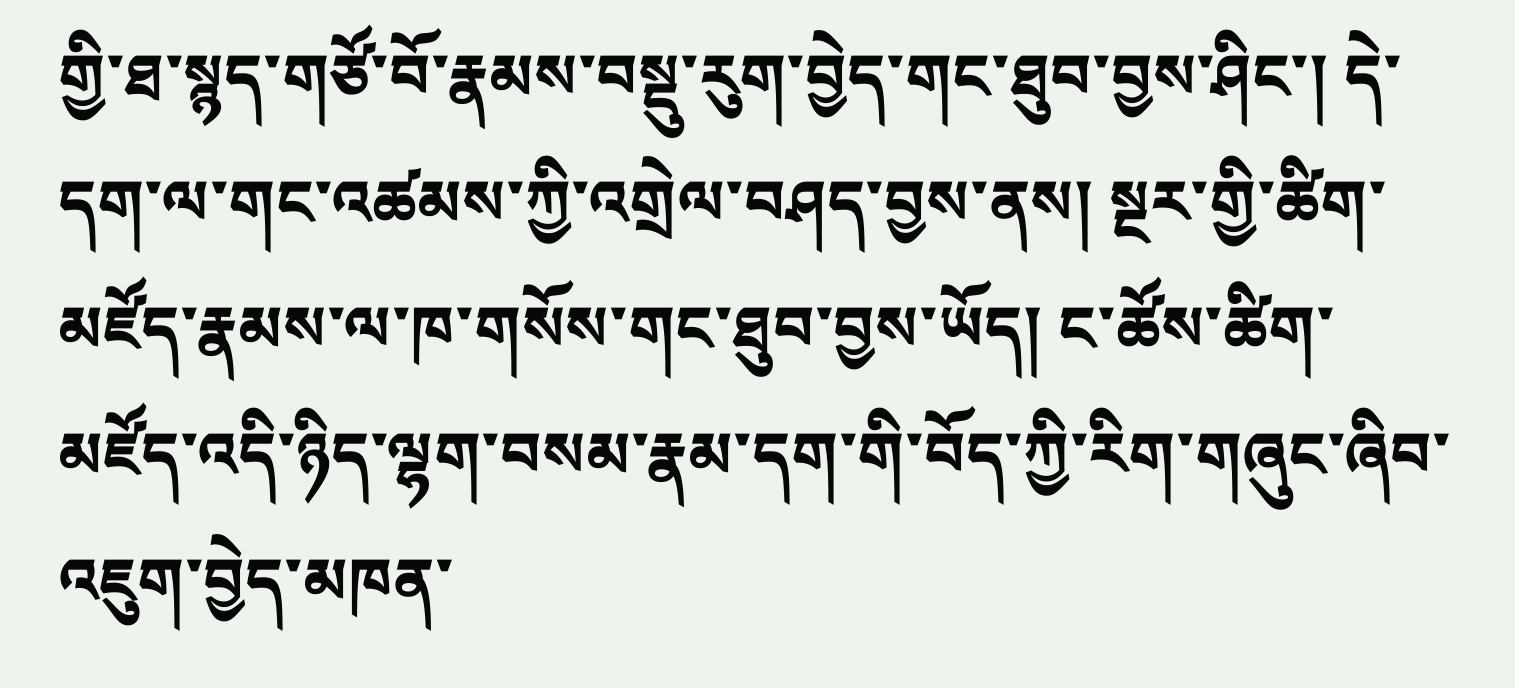གྱི་ཐ་སྙད་གཙོ་བོ་རྣམས་བསྡུ་རུག་བྱེད་གང་ཐུབ་བྱས་ཤིང་། དེ་དག་ལ་གང་འཚམས་ཀྱི་འགྲེལ་བཤད་བྱས་ནས། སྔར་གྱི་ཚིག་མཛོད་རྣམས་ལ་ཁ་གསོས་གང་ཐུབ་བྱས་ཡོད། ང་ཚོས་ཚིག་མཛོད་འདི་ཉིད་ལྷག་བསམ་རྣམ་དག་གི་བོད་ཀྱི་རིག་གཞུང་ཞིབ་འཇུག་བྱེད་མཁན་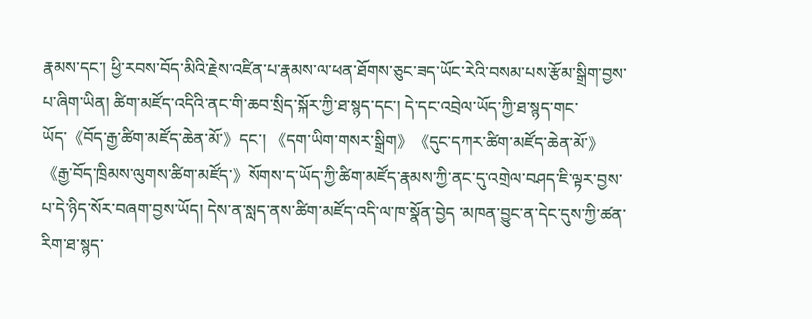རྣམས་དང་། ཕྱི་རབས་བོད་མིའི་རྗེས་འཛིན་པ་རྣམས་ལ་ཕན་ཐོགས་ཅུང་ཟད་ཡོང་རེའི་བསམ་པས་རྩོམ་སྒྲིག་བྱས་པ་ཞིག་ཡིན། ཚིག་མཛོད་འདིའི་ནང་གི་ཆབ་སྲིད་སྐོར་ཀྱི་ཐ་སྙད་དང་། དེ་དང་འབྲེལ་ཡོད་ཀྱི་ཐ་སྙད་གང་ཡོད་《བོད་རྒྱ་ཚིག་མཛོད་ཆེན་མོ་》དང་། 《དག་ཡིག་གསར་སྒྲིག》《དུང་དཀར་ཚིག་མཛོད་ཆེན་མོ་》《རྒྱ་བོད་ཁྲིམས་ལུགས་ཚིག་མཛོད་》སོགས་ད་ཡོད་ཀྱི་ཚིག་མཛོད་རྣམས་ཀྱི་ནང་དུ་འགྲེལ་བཤད་ཇི་ལྟར་བྱས་པ་དེ་ཉིད་སོར་བཞག་བྱས་ཡོད། དེས་ན་སླད་ནས་ཚིག་མཛོད་འདི་ལ་ཁ་སྣོན་བྱེད ་མཁན་བྱུང་ན་དེང་དུས་ཀྱི་ཚན་རིག་ཐ་སྙད་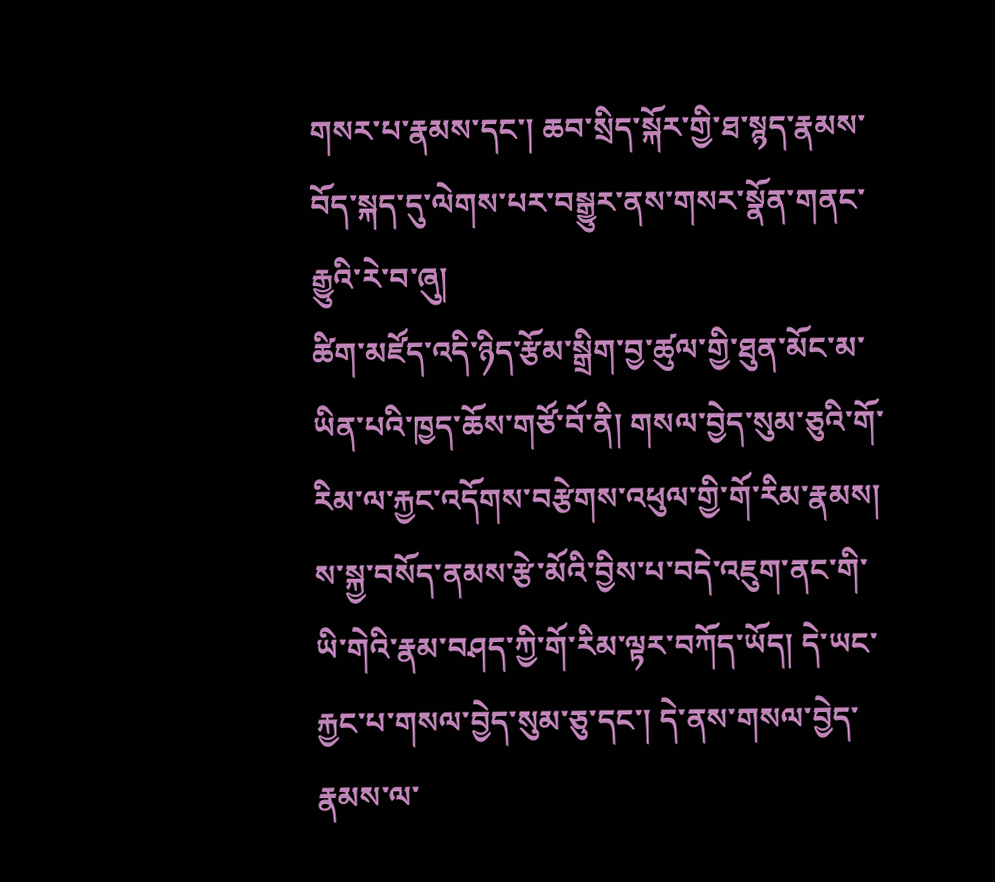གསར་པ་རྣམས་དང་། ཆབ་སྲིད་སྐོར་གྱི་ཐ་སྙད་རྣམས་བོད་སྐད་དུ་ལེགས་པར་བསྒྱུར་ནས་གསར་སྣོན་གནང་རྒྱུའི་རེ་བ་ཞུ།
ཚིག་མཛོད་འདི་ཉིད་རྩོམ་སྒྲིག་བྱ་ཚུལ་གྱི་ཐུན་མོང་མ་ཡིན་པའི་ཁྱད་ཆོས་གཙོ་བོ་ནི། གསལ་བྱེད་སུམ་ཅུའི་གོ་རིམ་ལ་རྐྱང་འདོགས་བརྩེགས་འཕུལ་གྱི་གོ་རིམ་རྣམས། ས་སྐྱ་བསོད་ནམས་རྩེ་མོའི་བྱིས་པ་བདེ་འཇུག་ནང་གི་ཡི་གེའི་རྣམ་བཤད་ཀྱི་གོ་རིམ་ལྟར་བཀོད་ཡོད། དེ་ཡང་རྐྱང་པ་གསལ་བྱེད་སུམ་ཅུ་དང་། དེ་ནས་གསལ་བྱེད་རྣམས་ལ་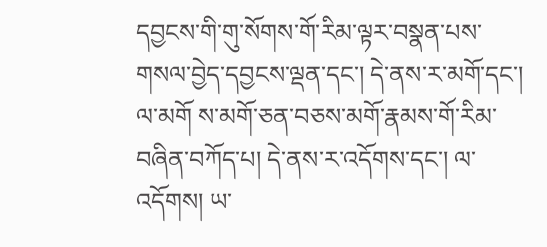དབྱངས་གི་གུ་སོགས་གོ་རིམ་ལྟར་བསྣན་པས་གསལ་བྱེད་དབྱངས་ལྡན་དང་། དེ་ནས་ར་མགོ་དང་། ལ་མགོ ས་མགོ་ཅན་བཅས་མགོ་རྣམས་གོ་རིམ་བཞིན་བཀོད་པ། དེ་ནས་ར་འདོགས་དང་། ལ་འདོགས། ཡ་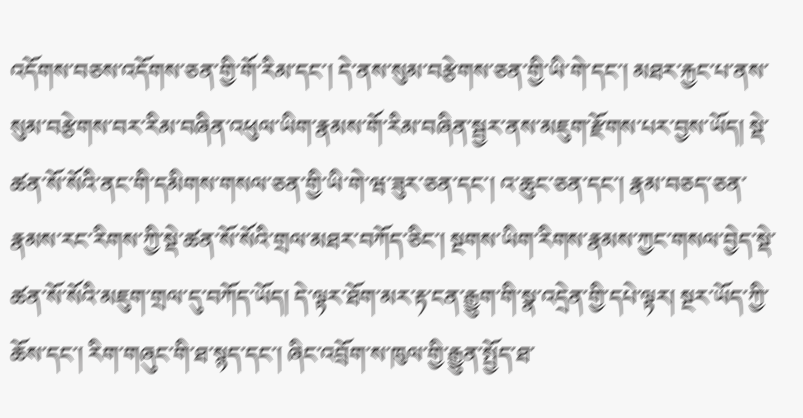འདོགས་བཅས་འདོགས་ཅན་གྱི་གོ་རིམ་དང་། དེ་ནས་སུམ་བརྩེགས་ཅན་གྱི་ཡི་གེ་དང་། མཐར་རྐྱང་པ་ནས་སུམ་བརྩེགས་བར་རིམ་བཞིན་འཕུལ་ཡིག་རྣམས་གོ་རིམ་བཞིན་སྦྱར་ནས་མཇུག་རྫོགས་པར་བྱས་ཡོད། སྡེ་ཚན་སོ་སོའི་ནང་གི་དམིགས་གསལ་ཅན་གྱི་ཡི་གེ་ཝ་ཟུར་ཅན་དང་། འ་ཆུང་ཅན་དང་། རྣམ་བཅད་ཅན་རྣམས་རང་རིགས་ཀྱི་སྡེ་ཚན་སོ་སོའི་གྲལ་མཐར་བཀོད་ཅིང་། སྔགས་ཡིག་རིགས་རྣམས་ཀྱང་གསལ་བྱེད་སྡེ་ཚན་སོ་སོའི་མཇུག་གྲལ་དུ་བཀོད་ཡོད། དེ་ལྟར་ཐོག་མར་རྟ་ངན་རྒྱུག་གི་སྣ་འདྲེན་གྱི་དཔེ་ལྟར། སྔར་ཡོད་ཀྱི་ཆོས་དང་། རིག་གཞུང་གི་ཐ་སྙད་དང་། ཞིང་འབྲོག་ས་ཁུལ་གྱི་རྒྱུན་སྤྱོད་ཐ་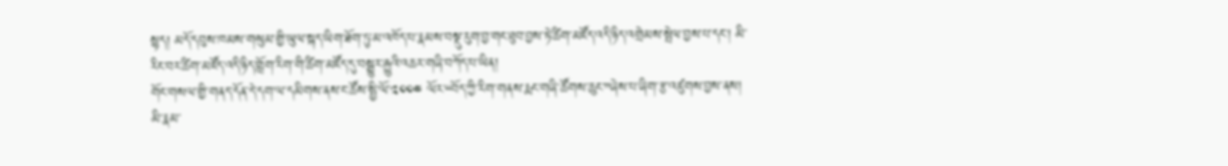སྙད། མདོ་དབུས་ཁམས་གསུམ་གྱི་ཡུལ་སྐད་ཡིག་ཐོག་ཏུ་མ་འཁོད་པ་རྣམས་བསྡུ་རུག་བྱ་གང་ཐུབ་བྱས་ཏེ་ཚིག་མཛོད་འདི་ཉིད་འགྲེམས་སྤེལ་བྱས་པ་དང་། མི་རིང་བར་ཚིག་མཛོད་འདི་ཉིད་གློག་རིག་གི་ཚིག་མཛོད་དུ་བསྒྱུར་རྒྱུའི་འཆར་གཞི་བཀོད་པ་ཡིན།
གོང་གསལ་གྱི་གནད་དོན་དེ་དག་ལ་དམིགས་ནས་ང་ཚོས་སྤྱི་ལོ་༢༠༠༤ ལོར་“བོད་ཀྱི་རིག་གནས་རྨང་གཞི་ཚོགས་ཆུང་”ཞེས་པ་ཞིག་རྩ་འཛུགས་བྱས་ནས། མི་རྣམ་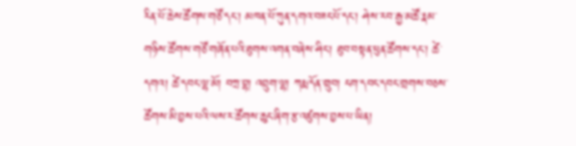རིན་པོ་ཆེས་ཚོགས་གཙོ་དང་། མཁན་པོ་ཀུན་དགའ་བཟང་པོ་དང་། ཤེས་རབ་རྒྱ་མཚོ་རྣམ་གཉིས་ཚོགས་གཙོ་གཞོན་པའི་ཐུགས་འགན་བཞེས་ཤིང་། ཐུབ་བསྟན་ཕུན་ཚོགས་དང་། ཚེ་དགའ། ཚེ་དབང་ལྷ་མོ། བཀྲ་བྷ། འབྲུག་ལྷ། ཀརྨ་དོན་གྲུབ། ངག་དབང་དབང་གྲགས་བཅས་ཚོགས་མི་བྱས་པའི་ལས་ར་ཚོགས་ཆུང་ཞིག་རྩ་འཛུགས་བྱས་པ་ཡིན།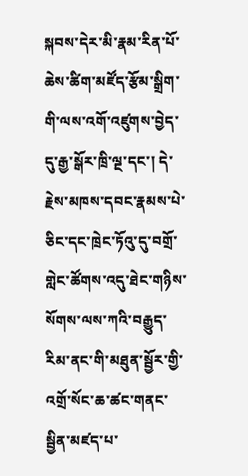སྐབས་དེར་མི་རྣམ་རིན་པོ་ཆེས་ཚིག་མཛོད་རྩོམ་སྒྲིག་གི་ལས་འགོ་འཛུགས་བྱེད་དུ་རྒྱ་སྒོར་ཁྲི་ལྔ་དང་། དེ་རྗེས་མཁས་དབང་རྣམས་པེ་ཅིང་དང་ཁྲེང་ཏོའུ་དུ་བགྲོ་གླེང་ཚོགས་འདུ་ཐེང་གཉིས་སོགས་ལས་ཀའི་བརྒྱུད་རིམ་ནང་གི་མཐུན་སྦྱོར་གྱི་འགྲོ་སོང་ཆ་ཚང་གནང་སྦྱིན་མཛད་པ་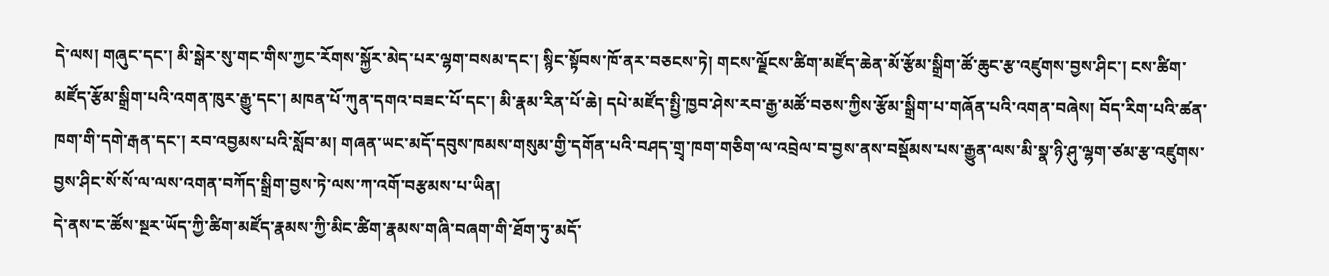དེ་ལས། གཞུང་དང་། མི་སྒེར་སུ་གང་གིས་ཀྱང་རོགས་སྐྱོར་མེད་པར་ལྷག་བསམ་དང་། སྙིང་སྟོབས་ཁོ་ནར་བཅངས་ཏེ། གངས་ལྗོངས་ཚིག་མཛོད་ཆེན་མོ་རྩོམ་སྒྲིག་ཚོ་ཆུང་རྩ་འཛུགས་བྱས་ཤིང་། ངས་ཚིག་མཛོད་རྩོམ་སྒྲིག་པའི་འགན་ཁུར་རྒྱུ་དང་། མཁན་པོ་ཀུན་དགའ་བཟང་པོ་དང་། མི་རྣམ་རིན་པོ་ཆེ། དཔེ་མཛོད་སྤྱི་ཁྱབ་ཤེས་རབ་རྒྱ་མཚོ་བཅས་ཀྱིས་རྩོམ་སྒྲིག་པ་གཞོན་པའི་འགན་བཞེས། བོད་རིག་པའི་ཚན་ཁག་གི་དགེ་རྒན་དང་། རབ་འབྱམས་པའི་སློབ་མ། གཞན་ཡང་མདོ་དབུས་ཁམས་གསུམ་གྱི་དགོན་པའི་བཤད་གྲྭ་ཁག་གཅིག་ལ་འབྲེལ་བ་བྱས་ནས་བསྡོམས་པས་རྒྱུན་ལས་མི་སྣ་ཉི་ཤུ་ལྷག་ཙམ་རྩ་འཛུགས་བྱས་ཤིང་སོ་སོ་ལ་ལས་འགན་བཀོད་སྒྲིག་བྱས་ཏེ་ལས་ཀ་འགོ་བརྩམས་པ་ཡིན།
དེ་ནས་ང་ཚོས་སྔར་ཡོད་ཀྱི་ཚིག་མཛོད་རྣམས་ཀྱི་མིང་ཚིག་རྣམས་གཞི་བཞག་གི་ཐོག་ཏུ་མདོ་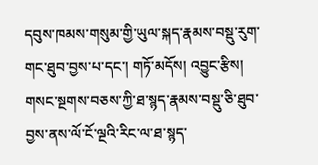དབུས་ཁམས་གསུམ་གྱི་ཡུལ་སྐད་རྣམས་བསྡུ་རུག་གང་ཐུབ་བྱས་པ་དང་། གཏོ་མདོས། འབྱུང་རྩིས། གསང་སྔགས་བཅས་ཀྱི་ཐ་སྙད་རྣམས་བསྡུ་ཅི་ཐུབ་བྱས་ནས་ལོ་ངོ་ལྔའི་རིང་ལ་ཐ་སྙད་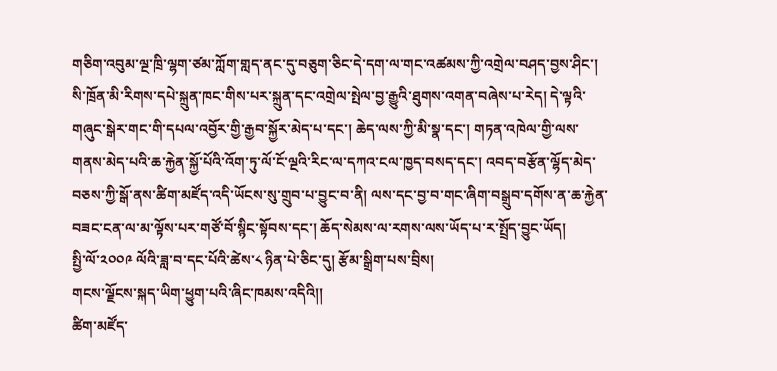གཅིག་འབུམ་ལྔ་ཁྲི་ལྷག་ཙམ་ཀློག་གླད་ནང་དུ་བཅུག་ཅིང་དེ་དག་ལ་གང་འཚམས་ཀྱི་འགྲེལ་བཤད་བྱས་ཤིང་། སི་ཁྲོན་མི་རིགས་དཔེ་སྐྲུན་ཁང་གིས་པར་སྐྲུན་དང་འགྲེལ་སྤེལ་བྱ་རྒྱུའི་ཐུགས་འགན་བཞེས་པ་རེད། དེ་ལྟའི་གཞུང་སྒེར་གང་གི་དཔལ་འབྱོར་གྱི་རྒྱབ་སྐྱོར་མེད་པ་དང་། ཆེད་ལས་ཀྱི་མི་སྣ་དང་། གཏན་འཁེལ་གྱི་ལས་གནས་མེད་པའི་ཆ་རྐྱེན་སྐྱོ་པོའི་འོག་ཏུ་ལོ་ངོ་ལྔའི་རིང་ལ་དཀའ་ངལ་ཁྱད་བསད་དང་། འབད་བརྩོན་ལྷོད་མེད་བཅས་ཀྱི་སྒོ་ནས་ཚིག་མཛོད་འདི་ཡོངས་སུ་གྲུབ་པ་བྱུང་བ་ནི། ལས་དང་བྱ་བ་གང་ཞིག་བསྒྲུབ་དགོས་ན་ཆ་རྐྱེན་བཟང་ངན་ལ་མ་ལྟོས་པར་གཙོ་བོ་སྙིང་སྟོབས་དང་། ཆོད་སེམས་ལ་རགས་ལས་ཡོད་པ་ར་སྤྲོད་བྱུང་ཡོད།
སྤྱི་ལོ་༢༠༠༩ ལོའི་ཟླ་བ་དང་པོའི་ཚེས་༨ ཉིན་པེ་ཅིང་དུ། རྩོམ་སྒྲིག་པས་བྲིས།
གངས་ལྗོངས་སྐད་ཡིག་ཕྱུག་པའི་ཞིང་ཁམས་འདིའི།།
ཚིག་མཛོད་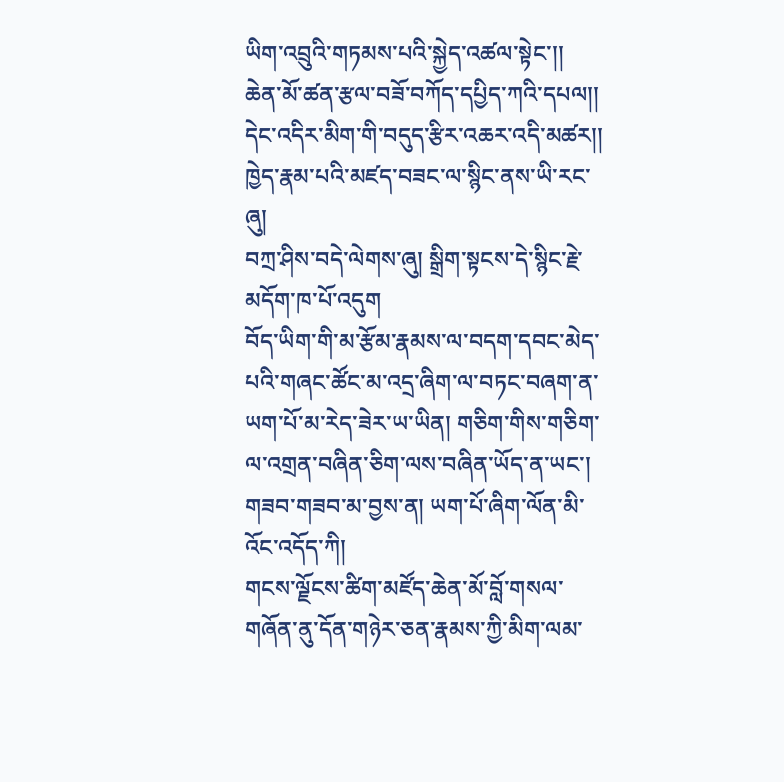ཡིག་འབྲུའི་གཏམས་པའི་སྐྱེད་འཚལ་སྟེང་།།
ཆེན་མོ་ཚན་རྩལ་བཟོ་བཀོད་དཔྱིད་ཀའི་དཔལ།།
དེང་འདིར་མིག་གི་བདུད་རྩིར་འཆར་འདི་མཚར།།
ཁྱེད་རྣམ་པའི་མཛད་བཟང་ལ་སྙིང་ནས་ཡི་རང་ཞུ།
བཀྲ་ཤིས་བདེ་ལེགས་ཞུ། སྒྲིག་སྟངས་དེ་སྙིང་རྗེ་མདོག་ཁ་པོ་འདུག
བོད་ཡིག་གི་མ་རྩོམ་རྣམས་ལ་བདག་དབང་མེད་པའི་གཞང་ཚོང་མ་འདྲ་ཞིག་ལ་བཏང་བཞག་ན་ཡག་པོ་མ་རེད་ཟེར་ཡ་ཡིན། གཅིག་གིས་གཅིག་ལ་འགྲན་བཞིན་ཅིག་ལས་བཞིན་ཡོད་ན་ཡང་། གཟབ་གཟབ་མ་བྱས་ན། ཡག་པོ་ཞིག་ལོན་མི་འོང་འདོད་ཀི།
གངས་ལྗོངས་ཚིག་མཛོད་ཆེན་མོ་བློ་གསལ་གཞོན་ནུ་དོན་གཉེར་ཅན་རྣམས་ཀྱི་མིག་ལམ་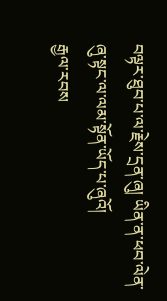བལྟར་ཐུབ་པ་ལ་རྗེས་དྲན་ཞུ། ཡིན་ན་ཕབ་ལེན་ཞུ་སྟང་ལ་ལམ་སྟོན་ཡོད་པ་ཞུའོ།
རྒྱལ་རབས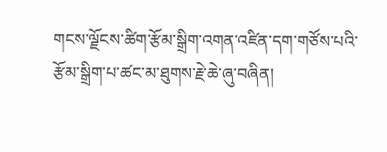གངས་ལྗོངས་ཚིག་རྩོམ་སྒྲིག་འགན་འཛིན་དག་གཙོས་པའི་རྩོམ་སྒྲིག་པ་ཚང་མ་ཐུགས་རྗེ་ཆེ་ཞུ་བཞིན།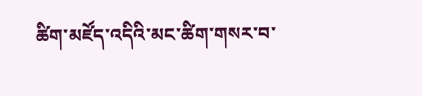ཚིག་མཛོད་འདིའི་མང་ཚིག་གསར་བ་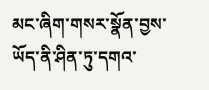མང་ཞིག་གསར་སྣོན་བྱས་ཡོད་ནི་ཤིན་ཏུ་དགའ་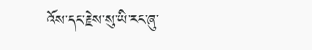འོས་དང་རྗེས་སུ་ཡི་རང་ཞུ་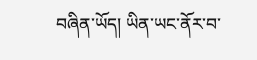བཞིན་ཡོད། ཡིན་ཡང་ནོར་བ་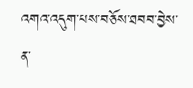འགའ་འདུག་པས་བཅོས་ཐབབ་བྱེས་ན་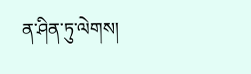ན་ཤིན་ཏུ་ལེགས།